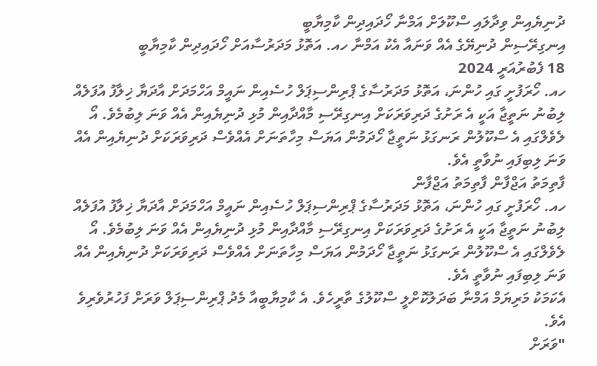ދުނިޔެއިން ވިދާލައި ސްކޫލަށް އަމްނާ ހޯދައިދިން ކާމިޔާބީ
އިނގިރޭސިން ދުނިޔޭގެ އެއް ވަނައާ އެކު އަމްނާ ހއ. އަތޮޅު މަދަރުސާއަށް ހޯދައިދިން ކާމިޔާބީ
18 ފެބުރުއަރީ 2024
ހއ. ހޯރަފުށީ ގައި ހުންނަ، އަތޮޅު މަދަރުސާގެ ޕްރިންސިޕަލް ހުސެއިން ނައީމް އަހްމަދަށް އާދަޔާ ޚިލާފު އުފަލެއް ލިބުނު ނަތީޖާ އަކީ އެ ރަށުގެ ދަރިވަރަކަށް އިނގިރޭސި މާއްދާއިން މުޅި ދުނިޔެއިން އެއް ވަނަ ލިބުމެވެ. އޯ ލެވެލްގައި އެ ސްކޫލުން ރަނގަޅު ނަތީޖާ ހޯދަމުން އަޔަސް މިހާތަނަށް އެއްވެސް ދަރިވަރަކަށް ދުނިޔެއިން އެއް ވަނަ ލިބިފައި ނުވާތީ އެވެ.
ފާތިމަތު އަޖްފާން ފާތިމަތު އަޖްފާން
ހއ. ހޯރަފުށީ ގައި ހުންނަ، އަތޮޅު މަދަރުސާގެ ޕްރިންސިޕަލް ހުސެއިން ނައީމް އަހްމަދަށް އާދަޔާ ޚިލާފު އުފަލެއް ލިބުނު ނަތީޖާ އަކީ އެ ރަށުގެ ދަރިވަރަކަށް އިނގިރޭސި މާއްދާއިން މުޅި ދުނިޔެއިން އެއް ވަނަ ލިބުމެވެ. އޯ ލެވެލްގައި އެ ސްކޫލުން ރަނގަޅު ނަތީޖާ ހޯދަމުން އަޔަސް މިހާތަނަށް އެއްވެސް ދަރިވަރަކަށް ދުނިޔެއިން އެއް ވަނަ ލިބިފައި ނުވާތީ އެވެ.
އެކަމަކު މަރިޔަމް އަމްނާ ބަދަލުކޮށްލީ ސްކޫލުގެ ތާރީހެވެ. އެ ކާމިޔާބީއާ މެދު ޕްރިންސިޕަލް ވަރަށް ފަހުރުވެރިވެ އެވެ.
"ވަރަށް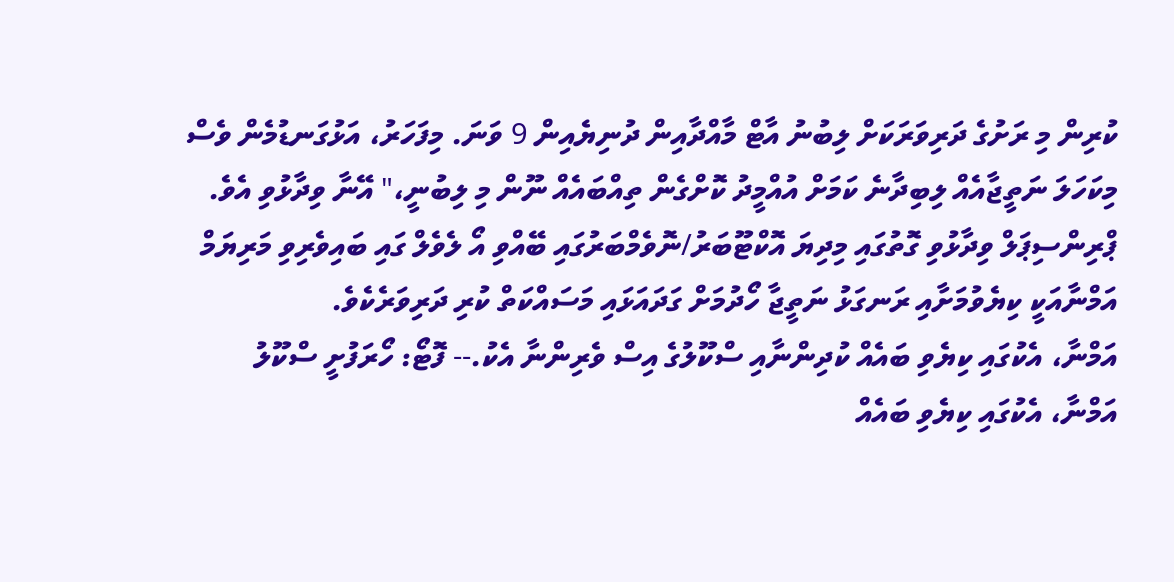ކުރިން މި ރަށުގެ ދަރިވަރަކަށް ލިބުނު އާޓް މާއްދާއިން ދުނިޔެއިން 9 ވަނަ. މިފަހަރު، އަޅުގަނޑުމެން ވެސް މިކަހަލަ ނަތީޖާއެއް ލިބިދާނެ ކަމަށް އުއްމީދު ކޮށްގެން ތިއްބައެއް ނޫން މި ލިބުނީ،" އޭނާ ވިދާޅުވި އެވެ.
ޕްރިންސިޕަލް ވިދާޅުވި ގޮތުގައި މިދިޔަ އޮކްޓޫބަރު/ނޮވެމްބަރުގައި ބޭއްވި އޯ ލެވެލް ގައި ބައިވެރިވި މަރިޔަމް އަމްނާއަކީ ކިޔެވުމަށާއި ރަނގަޅު ނަތީޖާ ހޯދުމަށް ގަދައަޅައި މަސައްކަތް ކުރި ދަރިވަރެކެވެ.
އަމްނާ، އެކުގައި ކިޔެވި ބައެއް ކުދިންނާއި ސްކޫލުގެ އިސް ވެރިންނާ އެކު.-- ފޮޓޯ: ހޯރަފުށީ ސްކޫލު
އަމްނާ، އެކުގައި ކިޔެވި ބައެއް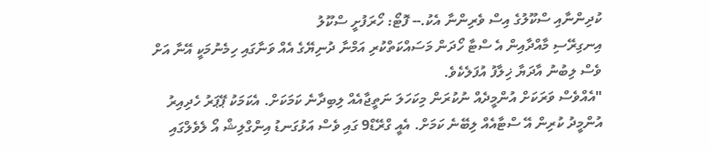ކުދިންނާއި ސްކޫލުގެ އިސް ވެރިންނާ އެކު.-- ފޮޓޯ: ހޯރަފުށީ ސްކޫލު
އިނގިރޭސި މާއްދާއިން އެ ސްޓާ ހޯދަން މަސައްކަތްކުރި އަމްނާ ދުނިޔޭގެ އެއް ވަނާގައި ހިމެނުމަކީ އޭނާ އަށް ވެސް ލިބުނު އާދަޔާ ޚިލާފު އުފަލެކެވެ.
"އެއްވެސް ވަރަކަށް އުންމީދެއް ނުކުރަން މިކަހަލަ ނަތީޖާއެއް ލިބިދާނެ ކަމަކަށް. އެކަމަކު ޕޭޕަރު ހެދިއިރު އުންމީދު ކުރިން އޭ ސްޓާއެއް ލިބޭނެ ކަމަށް. އެއީ ގްރޭޑް9 ގައި ވެސް އަޅުގަނޑު އިންގްލިޝް އޯ ލެވެލްގައި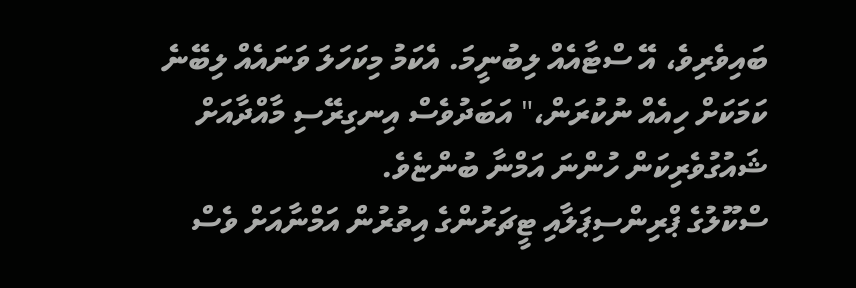ބައިވެރިވެ، އޭ ސްޓާއެއް ލިބުނީމަ. އެކަމު މިކަހަލަ ވަނައެއް ލިބޭނެ ކަމަކަށް ހިއެއް ނުކުރަން،" އަބަދުވެސް އިނގިރޭސި މާއްދާއަށް ޝައުގުވެރިކަން ހުންނަ އަމްނާ ބުންޏެވެ.
ސްކޫލުގެ ޕްރިންސިޕަލާއި ޓީޗަރުންގެ އިތުރުން އަމްނާއަށް ވެސް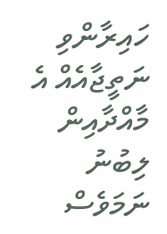ހައިރާންވި ނަތީޖާއެއް އެ މާއްދާއިން ލިބުނު ނަމަވެސް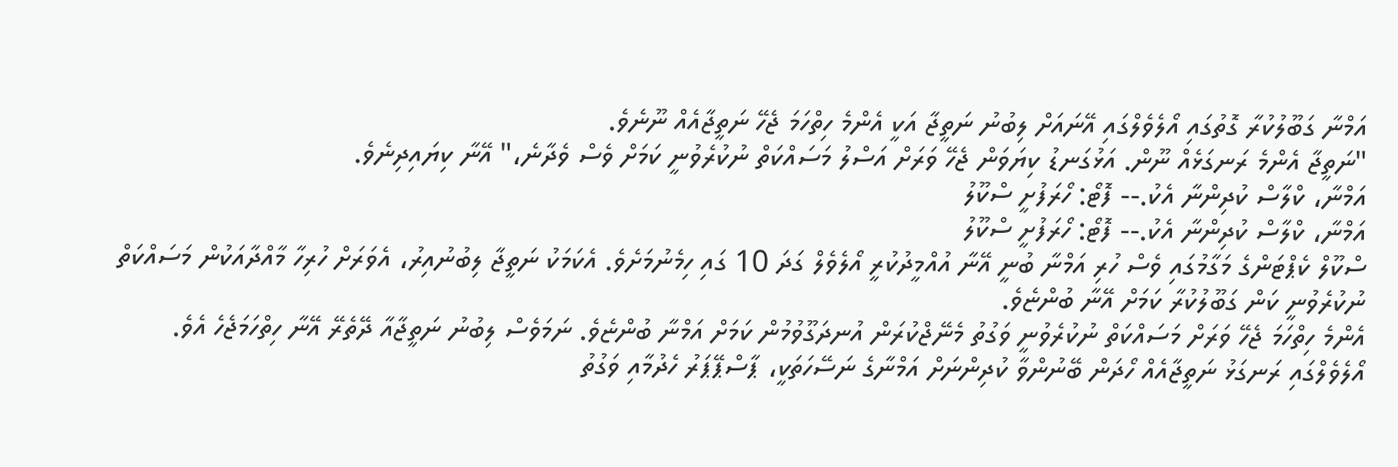އަމްނާ ގަބޫލުކުރާ ގޮތުގައި އޯލެވެލްގައި އޭނައަށް ލިބުނު ނަތީޖާ އަކީ އެންމެ ހިތްހަމަ ޖެހޭ ނަތީޖާއެއް ނޫނެވެ.
"ނަތީޖާ އެންމެ ރަނގަޅެއް ނޫން. އަޅުގަނޑު ކިޔަވަން ޖެހޭ ވަރަށް އަސްލު މަސައްކަތް ނުކުރެވުނީ ކަމަށް ވެސް ވެދާނެ،" އޭނާ ކިޔައިދިނެވެ.
އަމްނާ، ކްލާސް ކުދިންނާ އެކު.-- ފޮޓޯ: ހޯރަފުށީ ސްކޫލު
އަމްނާ، ކްލާސް ކުދިންނާ އެކު.-- ފޮޓޯ: ހޯރަފުށީ ސްކޫލު
ސްކޫލް ކެޕްޓަންގެ މަގާމުގައި ވެސް ހުރި އަމްނާ ބުނީ އޭނާ އުއްމީދުކުރީ އޯލެވެލް ގަދަ 10 ގައި ހިމެނުމަށެވެ. އެކަމަކު ނަތީޖާ ލިބުނުއިރު، އެވަރަށް ހުރިހާ މާއްދާއަކުން މަސައްކަތް ނުކުރެވުނީ ކަން ގަބޫލުކުރާ ކަމަށް އޭނާ ބުންޏެވެ.
އެންމެ ހިތްހަމަ ޖެހޭ ވަރަށް މަސައްކަތް ނުކުރެވުނީ ވަގުތު މެނޭޖްކުރަން އުނދަގޫވުމުން ކަމަށް އަމްނާ ބުންޏެވެ. ނަމަވެސް ލިބުނު ނަތީޖާއާ ދޭތެރޭ އޭނާ ހިތްހަމަޖެހެ އެވެ.
އޯލެވެލްގައި ރަނގަޅު ނަތީޖާއެއް ހޯދަން ބޭނުންވާ ކުދިންނަށް އަމްނާގެ ނަސޭހަތަކީ، ޕާސްޕޭޕަރު ހެދުމާއި ވަގުތު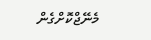މެނޭޖްކޮށްގެން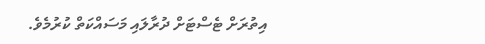އިތުރަށް ޓެސްޓަށް ދުރާލައި މަސައްކަތް ކުރުމެވެ.